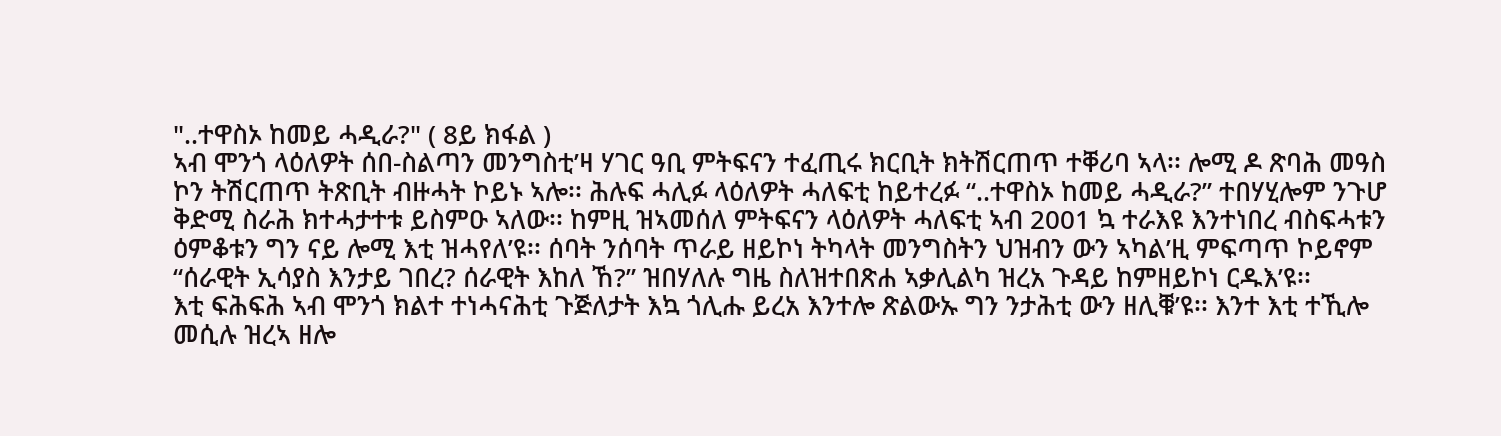"..ተዋስኦ ከመይ ሓዲራ?" ( 8ይ ክፋል )
ኣብ ሞንጎ ላዕለዎት ሰበ-ስልጣን መንግስቲ’ዛ ሃገር ዓቢ ምትፍናን ተፈጢሩ ክርቢት ክትሽርጠጥ ተቐሪባ ኣላ፡፡ ሎሚ ዶ ጽባሕ መዓስ ኮን ትሽርጠጥ ትጽቢት ብዙሓት ኮይኑ ኣሎ፡፡ ሕሉፍ ሓሊፉ ላዕለዎት ሓለፍቲ ከይተረፉ “..ተዋስኦ ከመይ ሓዲራ?” ተበሃሂሎም ንጉሆ ቅድሚ ስራሕ ክተሓታተቱ ይስምዑ ኣለው፡፡ ከምዚ ዝኣመሰለ ምትፍናን ላዕለዎት ሓለፍቲ ኣብ 2001 ኳ ተራእዩ እንተነበረ ብስፍሓቱን ዕምቆቱን ግን ናይ ሎሚ እቲ ዝሓየለ’ዩ፡፡ ሰባት ንሰባት ጥራይ ዘይኮነ ትካላት መንግስትን ህዝብን ውን ኣካል’ዚ ምፍጣጥ ኮይኖም “ሰራዊት ኢሳያስ እንታይ ገበረ? ሰራዊት እከለ ኸ?” ዝበሃለሉ ግዜ ስለዝተበጽሐ ኣቃሊልካ ዝረአ ጉዳይ ከምዘይኮነ ርዱእ’ዩ፡፡
እቲ ፍሕፍሕ ኣብ ሞንጎ ክልተ ተነሓናሕቲ ጉጅለታት እኳ ጎሊሑ ይረአ እንተሎ ጽልውኡ ግን ንታሕቲ ውን ዘሊቑ’ዩ፡፡ እንተ እቲ ተኺሎ መሲሉ ዝረኣ ዘሎ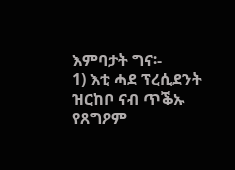እምባታት ግና፡-
1) እቲ ሓደ ፕረሲደንት ዝርከቦ ናብ ጥቕኡ የጸግዖም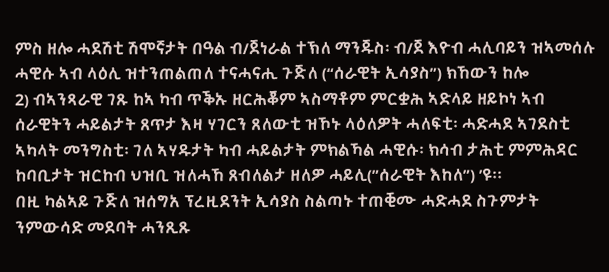ምስ ዘሎ ሓደሽቲ ሽሞኛታት በዓል ብ/ጀነራል ተኽለ ማንጁስ፡ ብ/ጀ እዮብ ሓሊባይን ዝኣመሰሉ ሓዊሱ ኣብ ላዕሊ ዝተንጠልጠለ ተናሓናሒ ጉጅለ (“ሰራዊት ኢሳያስ”) ክኸውን ከሎ
2) ብኣንጻራዊ ገጹ ከኣ ካብ ጥቕኡ ዘርሕቖም ኣስማቶም ምርቋሕ ኣድላይ ዘይኮነ ኣብ ሰራዊትን ሓይልታት ጸጥታ እዛ ሃገርን ጸለውቲ ዝኾኑ ላዕለዎት ሓለፍቲ፡ ሓድሓደ ኣገደስቲ ኣካላት መንግስቲ፡ ገለ ኣሃዱታት ካብ ሓይልታት ምክልኻል ሓዊሱ፡ ክሳብ ታሕቲ ምምሕዳር ከባቢታት ዝርከብ ህዝቢ ዝለሓኸ ጸብለልታ ዘለዎ ሓይሊ(”ሰራዊት እከለ”) ’ዩ፡፡
በዚ ካልኣይ ጉጅለ ዝሰግአ ፕረዚደንት ኢሳያስ ስልጣኑ ተጠቒሙ ሓድሓደ ስጉምታት ንምውሳድ መደባት ሓንጺጹ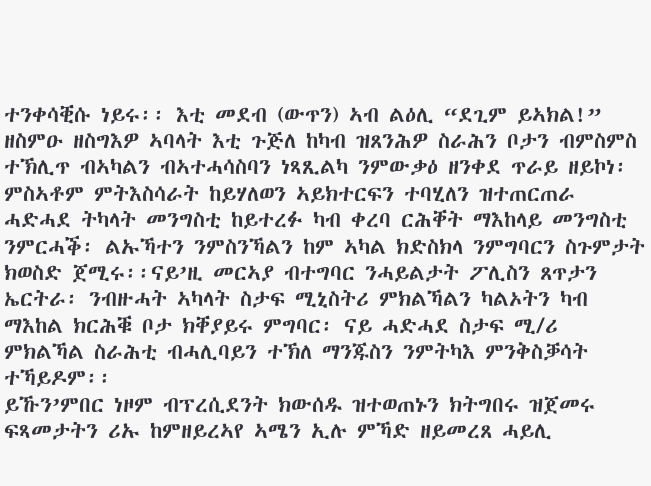ተንቀሳቒሱ ነይሩ፡፡ እቲ መደብ (ውጥን) ኣብ ልዕሊ “ደጊም ይኣክል!” ዘስምዑ ዘስግእዎ ኣባላት እቲ ጉጅለ ከካብ ዝጸንሕዎ ስራሕን ቦታን ብምስምስ ተኽሊጥ ብኣካልን ብኣተሓሳስባን ነጻጺልካ ንምውቃዕ ዘንቀደ ጥራይ ዘይኮነ፡ ምስኣቶም ምትእስሳራት ከይሃለወን ኣይክተርፍን ተባሂለን ዝተጠርጠራ ሓድሓደ ትካላት መንግስቲ ከይተረፉ ካብ ቀረባ ርሕቐት ማእከላይ መንግስቲ ንምርሓቕ፡ ልኡኻተን ንምስንኻልን ከም ኣካል ክድስክላ ንምግባርን ስጉምታት ክወስድ ጀሚሩ፡፡ናይ’ዚ መርኣያ ብተግባር ንሓይልታት ፖሊስን ጸጥታን ኤርትራ፡ ንብዙሓት ኣካላት ስታፍ ሚኒስትሪ ምክልኻልን ካልኦትን ካብ ማእከል ክርሕቑ ቦታ ክቐያይሩ ምግባር፡ ናይ ሓድሓደ ስታፍ ሚ/ሪ ምክልኻል ስራሕቲ ብሓሊባይን ተኽለ ማንጁስን ንምትካእ ምንቅስቓሳት ተኻይዶም፡፡
ይኹን’ምበር ነዞም ብፕረሲደንት ክውሰዱ ዝተወጠኑን ክትግበሩ ዝጀመሩ ፍጻመታትን ሪኡ ከምዘይረኣየ ኣሜን ኢሉ ምኻድ ዘይመረጸ ሓይሊ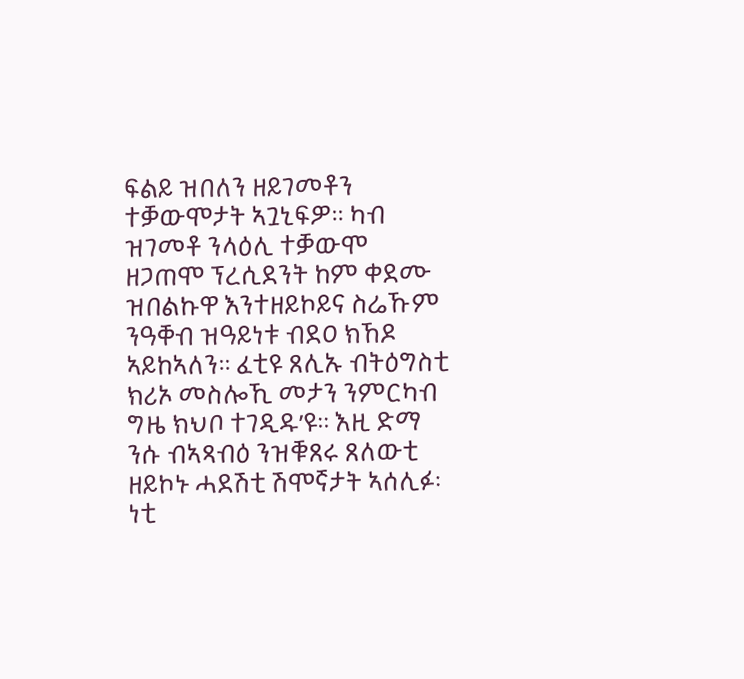ፍልይ ዝበለን ዘይገመቶን ተቓውሞታት ኣጓኒፍዎ፡፡ ካብ ዝገመቶ ንላዕሊ ተቓውሞ ዘጋጠሞ ፕረሲደንት ከም ቀደሙ ዝበልኩዋ እንተዘይኮይና ስሬኹም ንዓቐብ ዝዓይነቱ ብደዐ ክኸዶ ኣይከኣለን፡፡ ፈቲዩ ጸሊኡ ብትዕግስቲ ክሪኦ መስሎኺ መታን ንምርካብ ግዜ ክህቦ ተገዲዱ’ዩ፡፡ እዚ ድማ ንሱ ብኣጻብዕ ንዝቑጸሩ ጸለውቲ ዘይኮኑ ሓደሽቲ ሽሞኛታት ኣሰሊፉ፡ ነቲ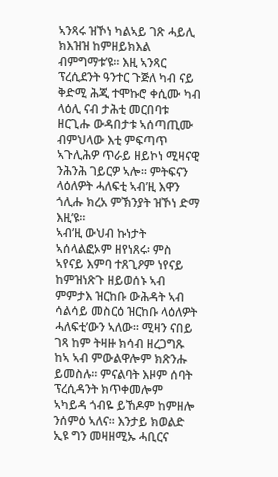ኣንጻሩ ዝኾነ ካልኣይ ገጽ ሓይሊ ክእዝዝ ከምዘይክእል ብምግማቱ’ዩ፡፡ እዚ ኣንጻር ፕረሲደንት ዓንተር ጉጅለ ካብ ናይ ቅድሚ ሕጂ ተሞኩሮ ቀሲሙ ካብ ላዕሊ ናብ ታሕቲ መርበባቱ ዘርጊሑ ውዳበታቱ ኣሰጣጢሙ ብምህላው እቲ ምፍጣጥ ኣጉሊሕዎ ጥራይ ዘይኮነ ሚዛናዊ ንሕንሕ ገይርዎ ኣሎ፡፡ ምትፍናን ላዕለዎት ሓለፍቲ ኣብ’ዚ እዋን ጎሊሑ ክረአ ምኽንያት ዝኾነ ድማ እዚ’ዩ፡፡
ኣብ’ዚ ውህብ ኩነታት ኣሰላልፎኦም ዘየነጸሩ፡ ምስ ኣየናይ እምባ ተጸጊዖም ነየናይ ከምዝነጽጉ ዘይወሰኑ ኣብ ምምታእ ዝርከቡ ውሕዳት ኣብ ሳልሳይ መስርዕ ዝርከቡ ላዕለዎት ሓለፍቲ’ውን ኣለው፡፡ ሚዛን ናበይ ገጻ ከም ትዛዙ ክሳብ ዘረጋግጹ ከኣ ኣብ ምውልዋሎም ክጽንሑ ይመስሉ፡፡ ምናልባት እዞም ሰባት ፕረሲዳንት ክጥቀመሎም ኣካይዳ ጎብዬ ይኸዶም ከምዘሎ ንሰምዕ ኣለና፡፡ እንታይ ክወልድ ኢዩ ግን መዛዘሚኡ ሓቢርና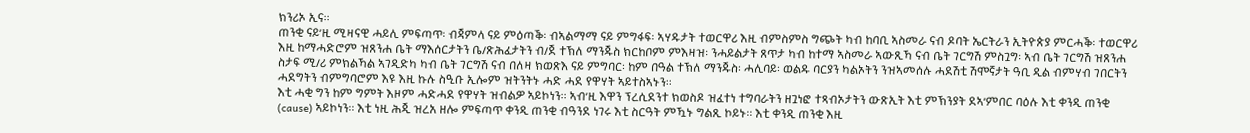ክንሪኦ ኢና፡፡
ጠንቂ ናይ’ዚ ሚዛናዊ ሓይሊ ምፍጣጥ፡ ብጃምላ ናይ ምዕጣቕ፡ ብኣልማማ ናይ ምግፋፍ፡ ኣሃዱታት ተወርዋሪ እዚ ብምስምስ ግጭት ካብ ከባቢ ኣስመራ ናብ ዶባት ኤርትራን ኢትዮጵያ ምርሓቕ፡ ተወርዋሪ እዚ ከማሓድሮም ዝጸንሐ ቤት ማእሰርታትን ቤ/ጽሕፈታትን ብ/ጀ ተኽለ ማንጁስ ክርከቦም ምእዛዝ፡ ንሓይልታት ጸጥታ ካብ ከተማ ኣስመራ ኣውጺኻ ናብ ቤት ገርግሽ ምስጓግ፡ ኣብ ቤት ገርግሽ ዝጸንሐ ስታፍ ሚ/ሪ ምክልኻል ኣገዲድካ ካብ ቤት ገርግሽ ናብ በለዛ ክወጽእ ናይ ምግባር፡ ከም በዓል ተኽለ ማንጁስ፡ ሓሊባይ፡ ወልዱ ባርያን ካልኦትን ንዝኣመሰሉ ሓደሽቲ ሽሞኛታት ዓቢ ዲል ብምሃብ ገበርትን ሓደግትን ብምግባሮም እዩ እዚ ኩሉ ስዒቡ ኢሎም ዝትንትኑ ሓድ ሓደ የዋሃት ኣይተስኣኑን፡፡
እቲ ሓቂ ግን ከም ግምት እዞም ሓድሓደ የዋሃት ዝብልዎ ኣይኮነን፡፡ ኣብ’ዚ እዋን ፕረሲደንተ ክወስዶ ዝፈተነ ተግባራትን ዘጓነፎ ተጻብኦታትን ውጽኢት እቲ ምኽንያት ደኣ’ምበር ባዕሉ እቲ ቀንዲ ጠንቂ (cause) ኣይኮነን፡፡ እቲ ነዚ ሕጂ ዝረአ ዘሎ ምፍጣጥ ቀንዲ ጠንቂ ብዓንደ ነገሩ እቲ ስርዓት ምዃኑ ግልጺ ኮይኑ፡፡ እቲ ቀንዲ ጠንቂ እዚ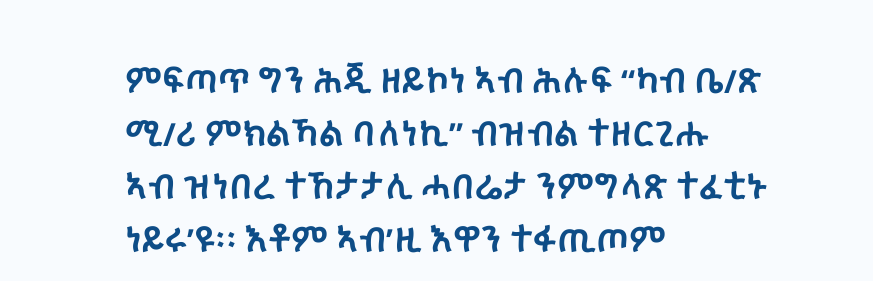ምፍጣጥ ግን ሕጂ ዘይኮነ ኣብ ሕሉፍ “ካብ ቤ/ጽ ሚ/ሪ ምክልኻል ባለነኪ” ብዝብል ተዘርጊሑ ኣብ ዝነበረ ተኸታታሊ ሓበሬታ ንምግላጽ ተፈቲኑ ነይሩ’ዩ፡፡ እቶም ኣብ’ዚ እዋን ተፋጢጦም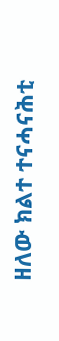ዘለው ክልተ ተናሓናሕቲ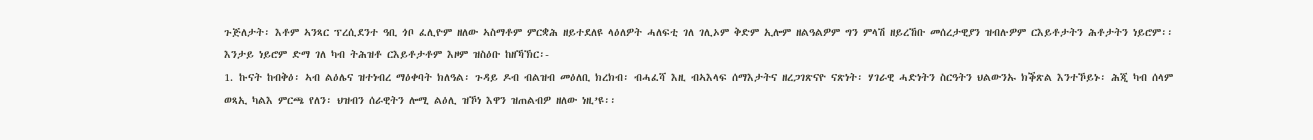ጉጅለታት፡ እቶም ኣንጻር ፕረሲደንተ ዓቢ ጎቦ ፈሊዮም ዘለው ኣስማቶም ምርቋሕ ዘይተደለዩ ላዕለዎት ሓለፍቲ ገለ ገሊኦም ቅድም ኢሎም ዘልዓልዎም ግን ምላሽ ዘይረኸቡ መሰረታዊያን ዝብሉዎም ርእይቶታትን ሕቶታትን ነይሮም፡፡ እንታይ ነይሮም ድማ ገለ ካብ ትሕዝቶ ርእይቶታቶም እዞም ዝስዕቡ ከዘኻኽር፡-
1. ኩናት ከብቅዕ፡ ኣብ ልዕሌና ዝተነብረ ማዕቀባት ክለዓል፡ ጉዳይ ዶብ ብልዝብ መዕለቢ ክረክብ፡ ብሓፈሻ እዚ ብኣእላፍ ሰማእታትና ዘረጋገጽናዮ ናጽነት፡ ሃገራዊ ሓድነትን ስርዓትን ህልውንኡ ክቕጽል እንተኾይኑ፡ ሕጂ ካብ ሰላም ወጻኢ ካልእ ምርጫ የለን፡ ህዝብን ሰራዊትን ሎሚ ልዕሊ ዝኾነ እዋን ዝጠልብዎ ዘለው ነዚ’ዩ፡፡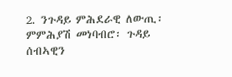2. ንጉዳይ ምሕደራዊ ለውጢ፡ ምምሕያሽ መነባብሮ፡ ጉዳይ ሰብኣዊን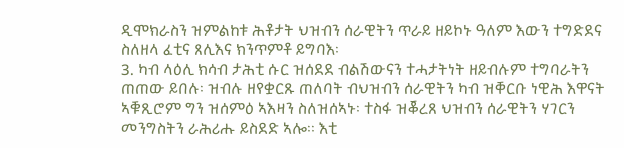ዲሞክራስን ዝምልከቱ ሕቶታት ህዝብን ሰራዊትን ጥራይ ዘይኮኑ ዓለም እውን ተግድደና ስለዘላ ፈቲና ጸሊእና ክንጥምቶ ይግባእ፡
3. ካብ ላዕሊ ክሳብ ታሕቲ ሱር ዝሰደደ ብልሽውናን ተሓታትነት ዘይብሉም ተግባራትን ጠጠው ይበሉ፡ ዝብሉ ዘየቋርጹ ጠለባት ብህዝብን ሰራዊትን ካብ ዝቐርቡ ነዊሕ እዋናት ኣቑጺሮም ግን ዝሰምዕ ኣእዛን ስለዝሰኣኑ፡ ተስፋ ዝቖረጸ ህዝብን ሰራዊትን ሃገርን መንግስትን ራሕሪሑ ይስደድ ኣሎ፡፡ እቲ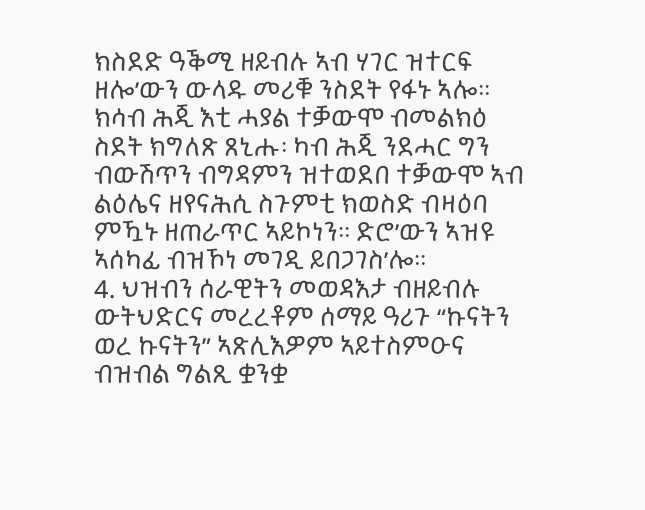ክስደድ ዓቕሚ ዘይብሉ ኣብ ሃገር ዝተርፍ ዘሎ’ውን ውላዱ መሪቑ ንስደት የፋኑ ኣሎ፡፡ ክሳብ ሕጂ እቲ ሓያል ተቓውሞ ብመልክዕ ስደት ክግለጽ ጸኒሑ፡ ካብ ሕጂ ንደሓር ግን ብውሽጥን ብግዳምን ዝተወደበ ተቓውሞ ኣብ ልዕሌና ዘየናሕሲ ስጉምቲ ክወስድ ብዛዕባ ምዃኑ ዘጠራጥር ኣይኮነን፡፡ ድሮ’ውን ኣዝዩ ኣሰካፊ ብዝኾነ መገዲ ይበጋገስ’ሎ፡፡
4. ህዝብን ሰራዊትን መወዳእታ ብዘይብሉ ውትህድርና መረረቶም ሰማይ ዓሪጉ “ኩናትን ወረ ኩናትን” ኣጽሊእዎም ኣይተስምዑና ብዝብል ግልጺ ቋንቋ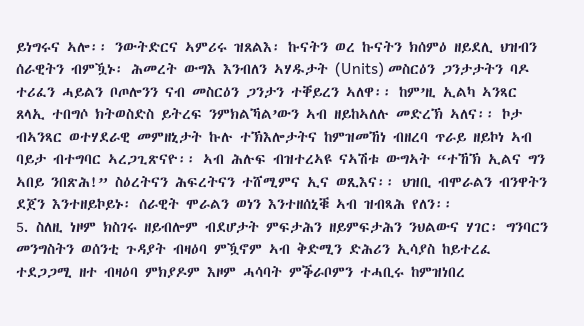ይነግሩና ኣሎ፡፡ ንውትድርና ኣምሪሩ ዝጸልእ፡ ኩናትን ወረ ኩናትን ክሰምዕ ዘይደሊ ህዝብን ሰራዊትን ብምዃኑ፡ ሕመረት ውግእ እንብለን ኣሃዱታት (Units) መስርዕን ጋንታታትን ባዶ ተሪፈን ሓይልን ቦጦሎንን ናብ መስርዕን ጋንታን ተቐይረን ኣለዋ፡፡ ከም’ዚ ኢልካ ኣንጻር ጸላኢ ተበግሶ ክትወስድስ ይትረፍ ንምክልኻል’ውን ኣብ ዘይከኣለሉ መድረኽ ኣለና፡፡ ኮታ ብኣንጻር ወተሃደራዊ መምዘኒታት ኩሉ ተኽእሎታትና ከምዝመኸነ ብዘረባ ጥራይ ዘይኮነ ኣብ ባይታ ብተግባር ኣረጋጊጽናዮ፡፡ ኣብ ሕሉፍ ብዝተረኣዩ ናኣሽቱ ውግኣት “ተኸኽ ኢልና ግን ኣበይ ንበጽሕ!” ስዕረትናን ሕፍረትናን ተሸሚምና ኢና ወጺእና፡፡ ህዝቢ ብሞራልን ብንዋትን ደጀን እንተዘይኮይኑ፡ ሰራዊት ሞራልን ወነን እንተዘሰኒቑ ኣብ ዝብጻሕ የለን፡፡
5. ስለዚ ነዞም ክስገሩ ዘይብሎም ብደሆታት ምፍታሕን ዘይምፍታሕን ንህልውና ሃገር፡ ግንባርን መንግስትን ወሰንቲ ጉዳያት ብዛዕባ ምዃኖም ኣብ ቅድሚን ድሕሪን ኢሳያስ ከይተረፈ ተደጋጋሚ ዘተ ብዛዕባ ምክያዶም እዞም ሓሳባት ምቕራቦምን ተሓቢሩ ከምዝነበረ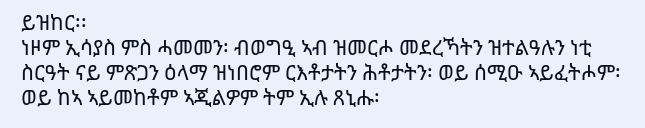ይዝከር፡፡
ነዞም ኢሳያስ ምስ ሓመመን፡ ብወግዒ ኣብ ዝመርሖ መደረኻትን ዝተልዓሉን ነቲ ስርዓት ናይ ምጽጋን ዕላማ ዝነበሮም ርእቶታትን ሕቶታትን፡ ወይ ሰሚዑ ኣይፈትሖም፡ ወይ ከኣ ኣይመከቶም ኣጂልዎም ትም ኢሉ ጸኒሑ፡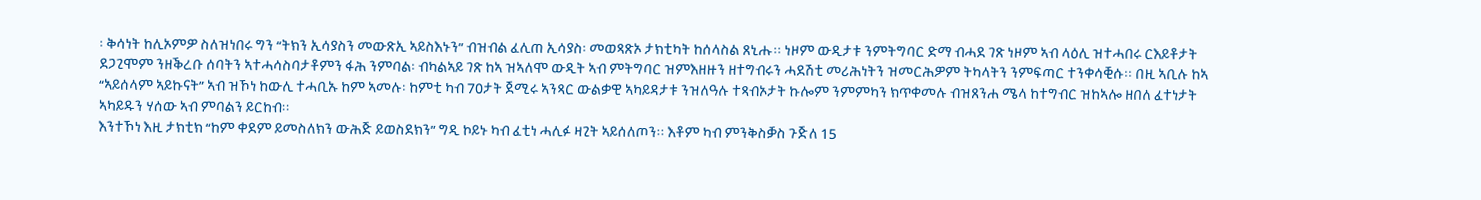፡ ቅሳነት ከሊኦምዎ ስለዝነበሩ ግን “ትክን ኢሳያስን መውጽኢ ኣይስእኑን” ብዝብል ፈሊጠ ኢሳያስ፡ መወጻጽኦ ታክቲካት ከሰላስል ጸኒሑ፡፡ ነዞም ውዲታቱ ንምትግባር ድማ ብሓደ ገጽ ነዞም ኣብ ላዕሊ ዝተሓበሩ ርእይቶታት ደጋጊሞም ንዘቕረቡ ሰባትን ኣተሓሳስባታቶምን ፋሕ ንምባል፡ ብካልኣይ ገጽ ከኣ ዝኣለሞ ውዲት ኣብ ምትግባር ዝምእዘዙን ዘተግብሩን ሓደሽቲ መሪሕነትን ዝመርሕዎም ትካላትን ንምፍጣር ተንቀሳቒሱ፡፡ በዚ ኣቢሉ ከኣ “ኣይሰላም ኣይኩናት” ኣብ ዝኾነ ከውሊ ተሓቢኡ ከም ኣመሉ፡ ከምቲ ካብ 70ታት ጀሚሩ ኣንጻር ውልቃዊ ኣካይዳታቱ ንዝለዓሉ ተጻብኦታት ኩሎም ንምምካን ክጥቀመሉ ብዝጸንሐ ሜላ ከተግብር ዝከኣሎ ዘበለ ፈተነታት ኣካይዱን ሃሰው ኣብ ምባልን ይርከብ፡፡
እንተኾነ እዚ ታክቲክ “ከም ቀደም ይመስለክን ውሕጅ ይወስደክን” ግዲ ኮይኑ ካብ ፈቲነ ሓሊፉ ዛጊት ኣይሰለጦን፡፡ እቶም ካብ ምንቅስቓስ ጉጅለ 15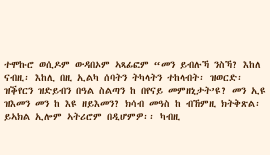ተሞኩሮ ወሲዶም ውዳበኦም ኣጻፊፎም “መን ይብሉኻ ንስኻ? እከለ ናብዚ፡ እከሊ በዚ ኢልካ ሰባትን ትካላትን ተከላብት፡ ዝወርድ፡ ዝቕየርን ዝድይብን በዓል ስልጣን ከ በየናይ መምዘኒታት’ዩ? መን ኢዩ ዝእመን መን ከ እዩ ዘይእመን? ክሳብ መዓስ ከ ብኸምዚ ክትቅጽል፡ ይኣክል ኢሎም ኣትሪሮም በዲሆምዎ፡፡ ካብዚ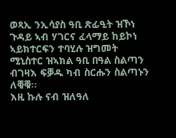ወጻኢ ንኢሳያስ ዓቢ ጽፊዒት ዝኾነ ጉዳይ ኣብ ሃገርና ፈላማይ ከይኮነ ኣይክተርፍን ተባሂሉ ዝግመት ሚኒስተር ዝኣክል ዓቢ በዓል ስልጣን ብገዛእ ፍቓዱ ካብ ስርሑን ስልጣኑን ለቒቑ፡፡
እዚ ኩሉ ናብ ዝለዓለ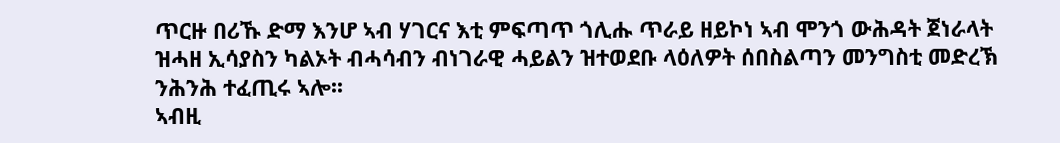ጥርዙ በሪኹ ድማ እንሆ ኣብ ሃገርና እቲ ምፍጣጥ ጎሊሑ ጥራይ ዘይኮነ ኣብ ሞንጎ ውሕዳት ጀነራላት ዝሓዘ ኢሳያስን ካልኦት ብሓሳብን ብነገራዊ ሓይልን ዝተወደቡ ላዕለዎት ሰበስልጣን መንግስቲ መድረኽ ንሕንሕ ተፈጢሩ ኣሎ፡፡
ኣብዚ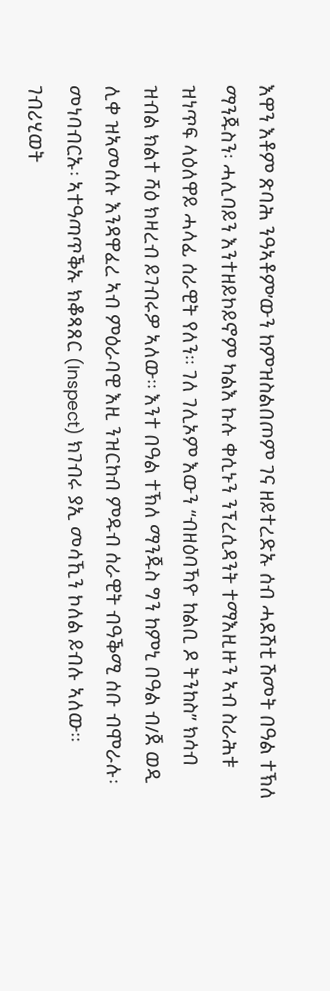እዋን እቶም ጽባሕ ንዓኣቶም’ውን ከምዝስልበጦም ገና ዘይተረድኡ ሰብ ሓደሽቲ ሽመት በዓል ተኽለ ማንጁስን፡ ሓሊባይን እንተዘይኮይኖም ካልእ ኩሉ ቀሲኑን ንፕረሲዳንት ተማእዚዙን ኣብ ስራሕቱ ዝነጥፍ ላዕለዋይ ሓላፊ ሰራዊት የለን፡፡ ገለ ገሊኦም እውን “ብዘዕባኻዮ ከልቢ ዶ ትንከስ” ክሳብ ዝብል ክልተ ሻዕ ክዛረብ ይገብሩዎ ኣለው፡፡ እንተ በዓል ተኽለ ማንጁስ ግን ከምኒ በዓል ብ/ጀ ወዲ ሊቀ ዝኣመሰሉ እንዳዋፈረ ኣብ ምዕራባዊ እዚ ንዝርከብ ምዱብ ሰራዊት ብዓቕሚ ሰቡ ብሞራሉ፡ መነባብርኡ፡ ኣተዓጣጥቕኡ ክቆጻጸር (Inspect) ክገብሩ ያኢ መሳኺን ኮለል ይብሉ ኣለው፡፡
ገብሪሂወት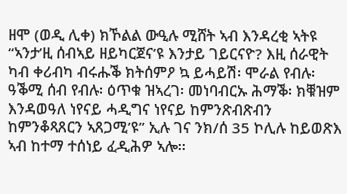ዘሞ (ወዲ ሊቀ) ክኾልል ውዒሉ ሚሸት ኣብ እንዳረቂ ኣትዩ “ኣንታ’ዚ ሰብኣይ ዘይካርጀና’ዩ እንታይ ገይርናዮ? እዚ ሰራዊት ካብ ቀሪብካ ብሩሑቕ ክትሰምዖ ኳ ይሓይሽ፡ ሞራል የብሉ፡ ዓቕሚ ሰብ የብሉ፡ ዕጥቁ ዝኣረገ፡ መነባብርኡ ሕማቕ፡ ክቑዝም እንዳወዓለ ነየናይ ሓዲግና ነየናይ ከምንጽብጽብን ከምንቆጻጸርን ኣጸጋሚ’ዩ” ኢሉ ገና ንክ/ሰ 35 ኮሊሉ ከይወጽእ ኣብ ከተማ ተሰነይ ፈዲሕዎ ኣሎ፡፡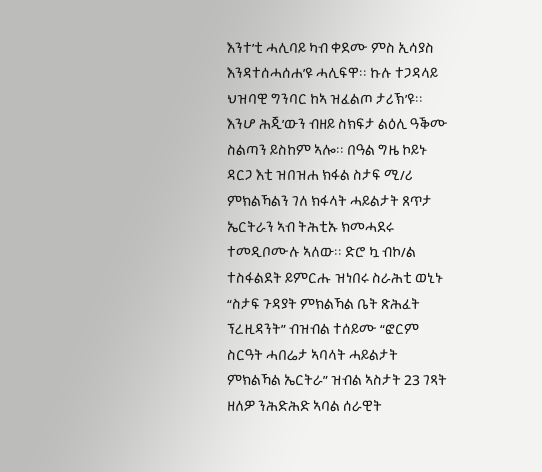እንተ’ቲ ሓሊባይ ካብ ቀደሙ ምስ ኢሳያስ እንዳተሰሓሰሐ’ዩ ሓሊፍዋ፡፡ ኩሉ ተጋዳላይ ህዝባዊ ግንባር ከኣ ዝፈልጦ ታሪኽ’ዩ፡፡ እንሆ ሕጂ’ውን ብዘይ ስክፍታ ልዕሊ ዓቕሙ ስልጣን ይስከም ኣሎ፡፡ በዓል ግዜ ኮይኑ ዳርጋ እቲ ዝበዝሐ ክፋል ስታፍ ሚ/ሪ ምክልኻልን ገለ ክፋላት ሓይልታት ጸጥታ ኤርትራን ኣብ ትሕቲኡ ክመሓደሩ ተመዲቦሙሉ ኣለው፡፡ ድሮ ኳ ብኮ/ል ተስፋልደት ይምርሑ ዝነበሩ ስራሕቲ ወኒኑ “ስታፍ ጉዳያት ምክልኻል ቤት ጽሕፈት ፕረዚዳንት” ብዝብል ተሰይሙ “ፎርም ስርዓት ሓበሬታ ኣባላት ሓይልታት ምክልኻል ኤርትራ” ዝብል ኣስታት 23 ገጻት ዘለዎ ንሕድሕድ ኣባል ሰራዊት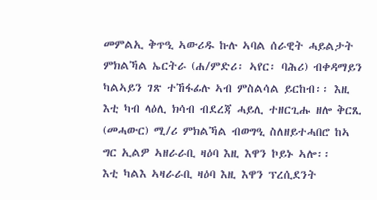መምልኢ ቅጥዒ ኣውሪዱ ኩሉ ኣባል ሰራዊት ሓይልታት ምክልኻል ኤርትራ (ሐ/ምድሪ፡ ኣየር፡ ባሕሪ) ብቀዳማይን ካልኣይን ገጽ ተኸፋፊሉ ኣብ ምስልሳል ይርከብ፡፡ እዚ እቲ ካብ ላዕሊ ክሳብ ብደረጃ ሓይሊ ተዘርጊሑ ዘሎ ቅርጺ (መሓውር) ሚ/ሪ ምክልኻል ብወግዒ ስለዘይተሓበሮ ከኣ ግር ኢልዎ ኣዘራራቢ ዛዕባ እዚ እዋን ኮይኑ ኣሎ፡፡
እቲ ካልእ ኣዛራራቢ ዛዕባ እዚ እዋን ፕረሲደንት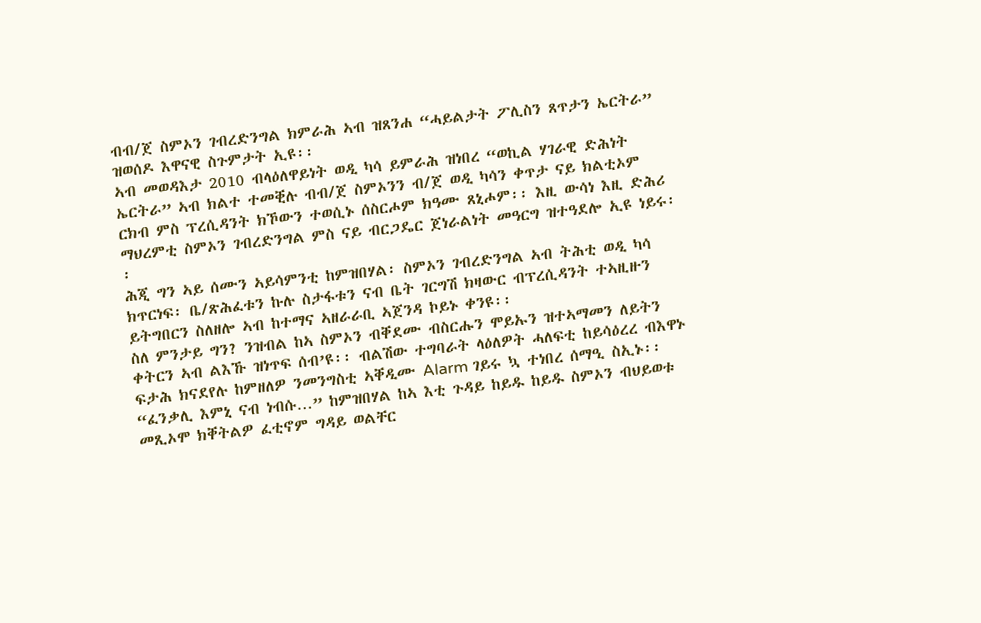ብብ/ጀ ስምኦን ገብረድንግል ክምራሕ ኣብ ዝጸንሐ “ሓይልታት ፖሊስን ጸጥታን ኤርትራ” ዝወሰዶ እዋናዊ ስጉምታት ኢዩ፡፡
ኣብ መወዳእታ 2010 ብላዕለዋይነት ወዲ ካሳ ይምራሕ ዝነበረ “ወኪል ሃገራዊ ድሕነት ኤርትራ” ኣብ ክልተ ተመቒሉ ብብ/ጀ ስምኦንን ብ/ጀ ወዲ ካሳን ቀጥታ ናይ ክልቲኦም ርክብ ምስ ፕረሲዳንት ክኾውን ተወሲኑ ሰስርሖም ክዓሙ ጸኒሖም፡፡ እዚ ውሳነ እዚ ድሕሪ ማህረምቲ ስምኦን ገብረድንግል ምስ ናይ ብርጋዴር ጀነራልነት መዓርግ ዝተዓደሎ ኢዩ ነይሩ፡፡
ሕጂ ግን ኣይ ሰሙን ኣይሳምንቲ ከምዝበሃል፡ ስምኦን ገብረድንግል ኣብ ትሕቲ ወዲ ካሳ ክጥርነፍ፡ ቤ/ጽሕፈቱን ኩሉ ስታፋቱን ናብ ቤት ገርግሽ ክዛውር ብፕረሲዳንት ተኣዚዙን ይትግበርን ስለዘሎ ኣብ ከተማና ኣዘራራቢ ኣጀንዳ ኮይኑ ቀንዩ፡፡
ስለ ምንታይ ግን? ንዝብል ከኣ ስምኦን ብቐደሙ ብስርሑን ሞይኡን ዝተኣማመን ለይትን ቀትርን ኣብ ልእኹ ዝነጥፍ ሰብ’ዩ፡፡ ብልሽው ተግባራት ላዕለዎት ሓለፍቲ ከይሳዕረረ ብእዋኑ ፍታሕ ክናደየሉ ከምዘለዎ ንመንግስቲ ኣቐዲሙ Alarm ገይሩ ኳ ተነበረ ሰማዒ ስኢኑ፡፡ “ፈንቃሊ እምኒ ናብ ነብሱ…” ከምዝበሃል ከኣ እቲ ጉዳይ ከይዱ ከይዱ ስምኦን ብህይወቱ መጺኦሞ ክቐትልዎ ፈቲኖም ግዳይ ወልቸር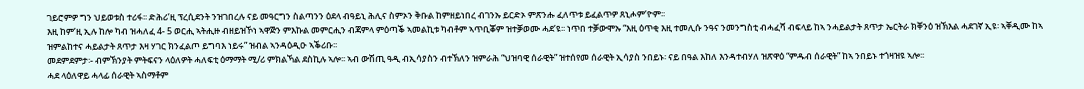ገይሮምዎ ግን ህይወቱስ ተሪፋ፡፡ ድሕሪ’ዚ ፕረሲደንት ንዝገበረሉ ናይ መዓርግን ስልጣንን ዕደላ ብዓይኒ ሕሊና ስምኦን ቅቡል ከምዘይነበረ ብገንኡ ይርድኦ ምጽንሑ ፈለጥቱ ይፈልጥዎ ጸኒሖም’ዮም፡፡
እዚ ከም’ዚ ኢሉ ከሎ ካብ ዝሓለፈ 4- 5 ወርሒ ኣትሒዙ ብዘይዝኾነ ኣዋጅን ምእኩል መምርሒን ብጃምላ ምዕጣቕ ኣመልኪቱ ካብቶም ኣጥቢቖም ዝተቓወሙ ሓደ’ዩ፡፡ ነጥበ ተቓውሞኡ “እዚ ዕጥቂ እዚ ተመሊሱ ንዓና ንመንግስቲ ብሓፈሻ ብፍላይ ከኣ ንሓይልታት ጸጥታ ኤርትራ ክቐንዕ ዝኽእል ሓደገኛ ኢዩ፡ ኣቐዲሙ ከኣ ዝምልከተና ሓይልታት ጸጥታ እዛ ሃገር ክንፈልጦ ይግባእ ነይሩ” ዝብል ኣንዳዕዲዑ ኣቕሪቡ፡፡
መደምደምታ፡- ብምኽንያት ምትፍናን ላዕለዎት ሓለፍቲ ዕማማት ሚ/ሪ ምክልኻል ደስኪሉ ኣሎ፡፡ ኣብ ውሽጢ ዓዲ ብኢሳያስን ብተኽለን ዝምራሕ “ህዝባዊ ሰራዊት” ዝተሰየመ ሰራዊት ኢሳያስ ንበይኑ፡ ናይ በዓል እከለ እንዳተብሃለ ዝጽዋዕ “ምዱብ ሰራዊት” ከኣ ንበይኑ ተጎዛዝዩ ኣሎ፡፡
ሓደ ላዕለዋይ ሓላፊ ሰራዊት ኣስማቶም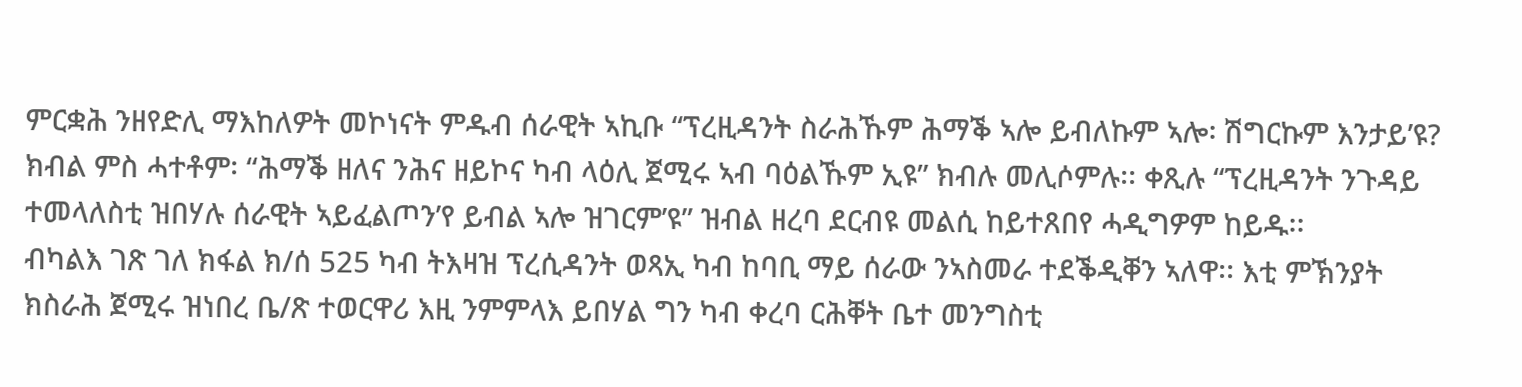ምርቋሕ ንዘየድሊ ማእከለዎት መኮነናት ምዱብ ሰራዊት ኣኪቡ “ፕረዚዳንት ስራሕኹም ሕማቕ ኣሎ ይብለኩም ኣሎ፡ ሽግርኩም እንታይ’ዩ? ክብል ምስ ሓተቶም፡ “ሕማቕ ዘለና ንሕና ዘይኮና ካብ ላዕሊ ጀሚሩ ኣብ ባዕልኹም ኢዩ” ክብሉ መሊሶምሉ፡፡ ቀጺሉ “ፕረዚዳንት ንጉዳይ ተመላለስቲ ዝበሃሉ ሰራዊት ኣይፈልጦን’የ ይብል ኣሎ ዝገርም’ዩ” ዝብል ዘረባ ደርብዩ መልሲ ከይተጸበየ ሓዲግዎም ከይዱ፡፡
ብካልእ ገጽ ገለ ክፋል ክ/ሰ 525 ካብ ትእዛዝ ፕረሲዳንት ወጻኢ ካብ ከባቢ ማይ ሰራው ንኣስመራ ተደቕዲቐን ኣለዋ፡፡ እቲ ምኽንያት ክስራሕ ጀሚሩ ዝነበረ ቤ/ጽ ተወርዋሪ እዚ ንምምላእ ይበሃል ግን ካብ ቀረባ ርሕቐት ቤተ መንግስቲ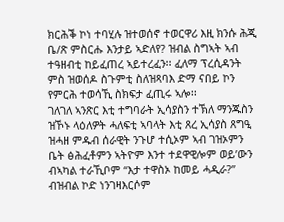ክርሕቕ ኮነ ተባሂሉ ዝተወሰኖ ተወርዋሪ እዚ ክንሱ ሕጂ ቤ/ጽ ምስርሑ እንታይ ኣድለየ? ዝብል ስግኣት ኣብ ተዓዘብቲ ከይፈጠረ ኣይተረፈን፡፡ ፈለማ ፕረሲዳንት ምስ ዝወሰዶ ስጉምቲ ስለዝጻባእ ድማ ናበይ ኮን የምርሕ ተወሳኺ ስክፍታ ፈጢሩ ኣሎ፡፡
ገለገለ ኣንጽር እቲ ተግባራት ኢሳያስን ተኽለ ማንጁስን ዝኾኑ ላዕለዎት ሓለፍቲ ኣባላት እቲ ጸረ ኢሳያስ ጸግዒ ዝሓዘ ምዱብ ሰራዊት ንጉሆ ተሲኦም ኣብ ገዝኦምን ቤት ፅሕፈቶምን ኣትዮም እንተ ተደዋዊሎም ወይ’ውን ብኣካል ተራኺቦም “እታ ተዋስኦ ከመይ ሓዲራ?” ብዝብል ኮድ ነንገዛእርሶም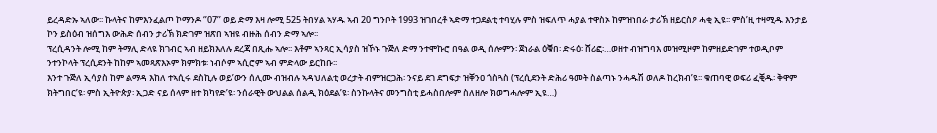ይረዳድኡ ኣለው፡፡ ኩላትና ከምእንፈልጦ ኮማንዶ ‘’07’’ ወይ ድማ እዛ ሎሚ 525 ትበሃል ኣሃዱ ኣብ 20 ግንቦት 1993 ዝገበረቶ ኣድማ ተጋደልቲ ተባሂሉ ምስ ዝፍለጥ ሓያል ተዋስኦ ከምዝነበራ ታሪኽ ዘይርስዖ ሓቂ ኢዩ፡፡ ምስ’ዚ ተዛሚዱ እንታይ ኮን ይስዕብ ዝሰግእ ውሕድ ሰብን ታሪኽ ክድገም ዝጽበ ኣዝዩ ብዙሕ ሰብን ድማ ኣሎ፡፡
ፕረሲዳንት ሎሚ ከም ትማሊ ድላዩ ክገብር ኣብ ዘይክእለሉ ደረጃ በጺሑ ኣሎ፡፡ እቶም ኣንጻር ኢሳያስ ዝኾኑ ጉጅለ ድማ ንተሞኩሮ በዓል ወዲ ሰሎምን፡ ጀነራል ዕቑበ፡ ድሩዕ፡ ሸሪፎ፡…ወዘተ ብዝግባእ መዝሚዞም ከምዘይድገም ተወዲቦም ንተንኮላት ፕረሲደንት ከከም ኣመጻጽእኦም ክምክቱ፡ ነብሶም ኣሲሮም ኣብ ምድላው ይርከቡ፡፡
እንተ ጉጅለ ኢሳያስ ከም ልማዳ እከለ ተኣሲሩ ደስኪሉ ወይ’ውን ሰሊሙ ብዝብሉ ኣዳህለልቲ ወረታት ብምዝርጋሕ፡ ንናይ ደገ ደግፍታ ዝቐንዐ ጎስጓስ (ፕረሲደንት ድሕሪ ዓመት ስልጣኑ ንሓዱሽ ወለዶ ከረክብ’ዩ፡፡ ቁጠባዊ ወፍሪ ፈቒዱ፡ ቅዋም ክትግበር’ዩ፡ ምስ ኢትዮጵያ፡ ኢጋድ ናይ ሰላም ዘተ ክካየድ’ዩ፡ ንሰራዊት ውህልል ሰልዲ ክዕደል’ዩ፡ ስንኩላትና መንግስቲ ይሓስበሎም ስለዘሎ ክወግሓሎም ኢዩ…)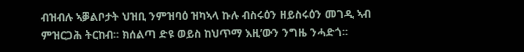ብዝብሉ ኣቓልቦታት ህዝቢ ንምዝባዕ ዝካኣላ ኩሉ ብስሩዕን ዘይስሩዕን መገዲ ኣብ ምዝርጋሕ ትርከብ፡፡ ክሰልጣ ድዩ ወይስ ከህጥማ እዚ’ውን ንግዜ ንሓድጎ፡፡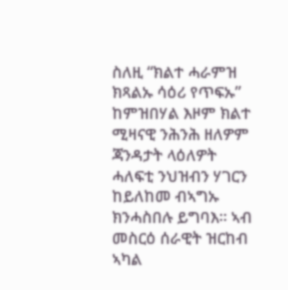ስለዚ “ክልተ ሓራምዝ ክጻልኡ ሳዕሪ የጥፍኡ” ከምዝበሃል እዞም ክልተ ሚዛናዊ ንሕንሕ ዘለዎም ጃንዳታት ላዕለዎት ሓለፍቲ ንህዝብን ሃገርን ከይለከመ ብኣግኡ ክንሓስበሉ ይግባእ፡፡ ኣብ መስርዕ ሰራዊት ዝርከብ ኣካል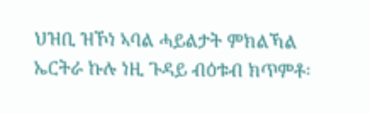ህዝቢ ዝኾነ ኣባል ሓይልታት ምክልኻል ኤርትራ ኩሉ ነዚ ጉዳይ ብዕቱብ ክጥምቶ፡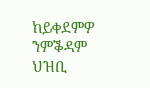ከይቀደምዎ ንምቕዳም ህዝቢ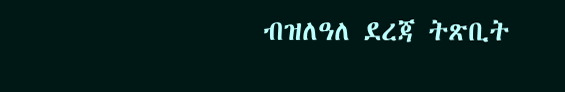ብዝለዓለ ደረጃ ትጽቢት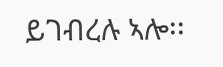ይገብረሉ ኣሎ፡፡